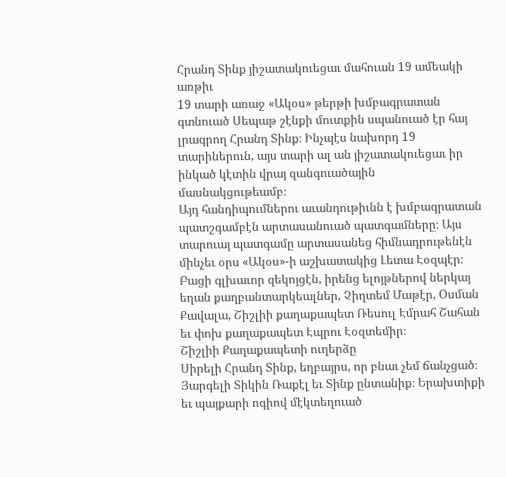Հրանդ Տինք յիշատակուեցաւ մահուան 19 ամեակի առթիւ
19 տարի առաջ «Ակօս» թերթի խմբագրատան գտնուած Սեպաթ շէնքի մուտքին սպանուած էր հայ լրագրող Հրանդ Տինք։ Ինչպէս նախորդ 19 տարիներուն, այս տարի ալ ան յիշատակուեցաւ իր ինկած կէտին վրայ զանգուածային մասնակցութեամբ։
Այդ հանդիպումներու աւանդութիւնն է խմբագրատան պատշգամբէն արտասանուած պատգամները։ Այս տարուայ պատգամը արտասանեց հիմնադրութենէն մինչեւ օրս «Ակօս»-ի աշխատակից Լետա Էօզպէր։
Բացի գլխաւոր զեկոյցէն, իրենց ելոյթներով ներկայ եղան քաղբանտարկեալներ, Չիղտեմ Մաթէր, Օսման Քավալա, Շիշլիի քաղաքապետ Ռեսուլ Էմրահ Շահան եւ փոխ քաղաքապետ Էպրու Էօզտեմիր։
Շիշլիի Քաղաքապետի ուղերձը
Սիրելի Հրանդ Տինք, եղբայրս, որ բնաւ չեմ ճանչցած։ Յարգելի Տիկին Ռաքէլ եւ Տինք ընտանիք։ Երախտիքի եւ պայքարի ոգիով մէկտեղուած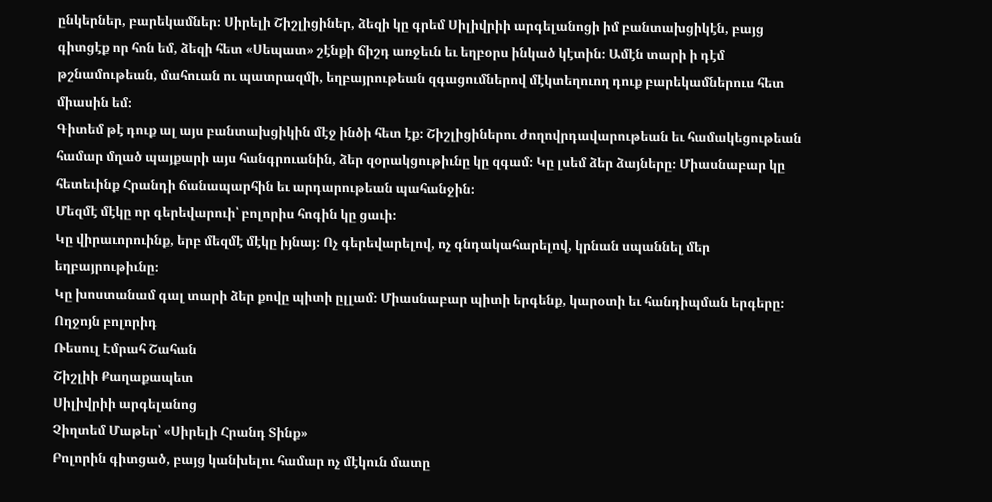ընկերներ, բարեկամներ։ Սիրելի Շիշլիցիներ, ձեզի կը գրեմ Սիլիվրիի արգելանոցի իմ բանտախցիկէն, բայց գիտցէք որ հոն եմ, ձեզի հետ «Սեպատ» շէնքի ճիշդ առջեւն եւ եղբօրս ինկած կէտին։ Ամէն տարի ի դէմ թշնամութեան, մահուան ու պատրազմի, եղբայրութեան զգացումներով մէկտեղուող դուք բարեկամներուս հետ միասին եմ։
Գիտեմ թէ դուք ալ այս բանտախցիկին մէջ ինծի հետ էք։ Շիշլիցիներու ժողովրդավարութեան եւ համակեցութեան համար մղած պայքարի այս հանգրուանին, ձեր զօրակցութիւնը կը զգամ։ Կը լսեմ ձեր ձայները։ Միասնաբար կը հետեւինք Հրանդի ճանապարհին եւ արդարութեան պահանջին։
Մեզմէ մէկը որ գերեվարուի՝ բոլորիս հոգին կը ցաւի։
Կը վիրաւորուինք, երբ մեզմէ մէկը իյնայ։ Ոչ գերեվարելով, ոչ գնդակահարելով, կրնան սպաննել մեր եղբայրութիւնը։
Կը խոստանամ գալ տարի ձեր քովը պիտի ըլլամ։ Միասնաբար պիտի երգենք, կարօտի եւ հանդիպման երգերը։
Ողջոյն բոլորիդ
Ռեսուլ Էմրահ Շահան
Շիշլիի Քաղաքապետ
Սիլիվրիի արգելանոց
Չիղտեմ Մաթեր՝ «Սիրելի Հրանդ Տինք»
Բոլորին գիտցած, բայց կանխելու համար ոչ մէկուն մատը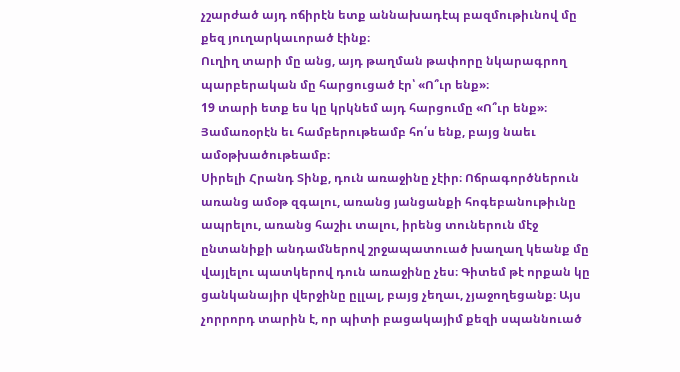չշարժած այդ ոճիրէն ետք աննախադէպ բազմութիւնով մը քեզ յուղարկաւորած էինք։
Ուղիղ տարի մը անց, այդ թաղման թափորը նկարագրող պարբերական մը հարցուցած էր՝ «Ո՞ւր ենք»։
19 տարի ետք ես կը կրկնեմ այդ հարցումը «Ո՞ւր ենք»։
Յամառօրէն եւ համբերութեամբ հո՛ս ենք, բայց նաեւ ամօթխածութեամբ։
Սիրելի Հրանդ Տինք, դուն առաջինը չէիր։ Ոճրագործներուն առանց ամօթ զգալու, առանց յանցանքի հոգեբանութիւնը ապրելու, առանց հաշիւ տալու, իրենց տուներուն մէջ ընտանիքի անդամներով շրջապատուած խաղաղ կեանք մը վայլելու պատկերով դուն առաջինը չես։ Գիտեմ թէ որքան կը ցանկանայիր վերջինը ըլլալ, բայց չեղաւ, չյաջողեցանք։ Այս չորրորդ տարին է, որ պիտի բացակայիմ քեզի սպաննուած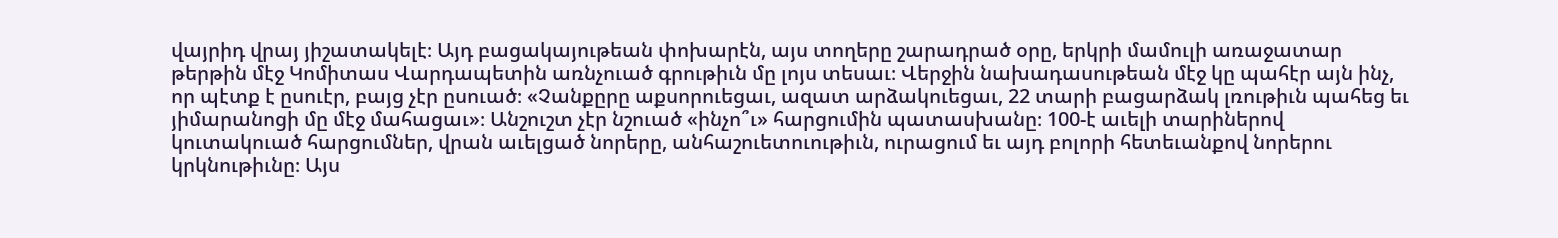վայրիդ վրայ յիշատակելէ։ Այդ բացակայութեան փոխարէն, այս տողերը շարադրած օրը, երկրի մամուլի առաջատար թերթին մէջ Կոմիտաս Վարդապետին առնչուած գրութիւն մը լոյս տեսաւ։ Վերջին նախադասութեան մէջ կը պահէր այն ինչ, որ պէտք է ըսուէր, բայց չէր ըսուած։ «Չանքըրը աքսորուեցաւ, ազատ արձակուեցաւ, 22 տարի բացարձակ լռութիւն պահեց եւ յիմարանոցի մը մէջ մահացաւ»։ Անշուշտ չէր նշուած «ինչո՞ւ» հարցումին պատասխանը։ 100-է աւելի տարիներով կուտակուած հարցումներ, վրան աւելցած նորերը, անհաշուետուութիւն, ուրացում եւ այդ բոլորի հետեւանքով նորերու կրկնութիւնը։ Այս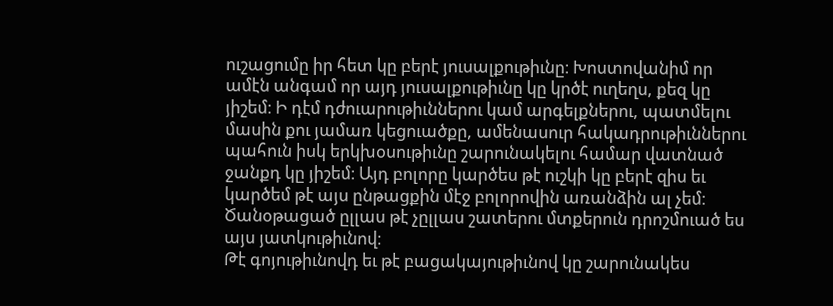ուշացումը իր հետ կը բերէ յուսալքութիւնը։ Խոստովանիմ որ ամէն անգամ որ այդ յուսալքութիւնը կը կրծէ ուղեղս, քեզ կը յիշեմ։ Ի դէմ դժուարութիւններու կամ արգելքներու, պատմելու մասին քու յամառ կեցուածքը, ամենասուր հակադրութիւններու պահուն իսկ երկխօսութիւնը շարունակելու համար վատնած ջանքդ կը յիշեմ։ Այդ բոլորը կարծես թէ ուշկի կը բերէ զիս եւ կարծեմ թէ այս ընթացքին մէջ բոլորովին առանձին ալ չեմ։ Ծանօթացած ըլլաս թէ չըլլաս շատերու մտքերուն դրոշմուած ես այս յատկութիւնով։
Թէ գոյութիւնովդ եւ թէ բացակայութիւնով կը շարունակես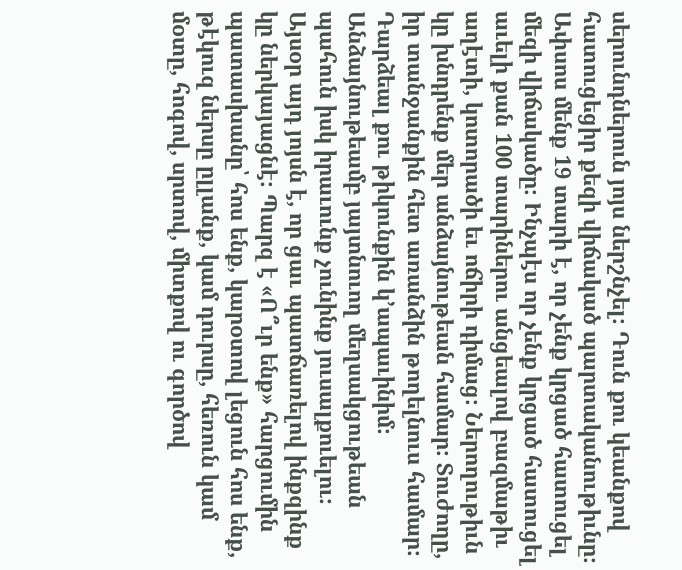սերունդներուն յոյս ներշնչել։ Դուն քու կեանքով հատուցեցիր քեզի վիճակած պարտականութիւնը։ Ափսոս մենք 19 տարի է, որ չենք կրցած հատուցել մեզի վիճակածը։ Ինչպէս որ չենք կրցած հատուցել աւելի քան 100 տարիներու անցեալով բազմաթիւ աղէտի, կոտորածի եւ ոճիրի դիմաց։ Ներողութիւն կը խնդրենք մեր անձայնութեան համար։ Տուժողը, իր տանջանքին հետ առանձին թողելնուս համար։
Դարձեալ քու թիկունքին կ՚ապաւինիմ։ Անձայնութեամբ յայտնուող մեղսակցութեան պահուն իսկ իրաւունք չունինք յուսալքուելու։ Այսօր այդ յոյսն է, որ ցաւ պատճառելով ինքզինք կը ներկայացնէ։ Պարզ է «Ո՞ւր ենք» հարցումին պատասխանը՝ հոս ենք, կարօտով լեցուն հոս ենք, թէկուզ ներսը ըլլանք, կամ դուրսը, հեռուն կամ մօտը, հոգով, սրտով, միտքով ու գործով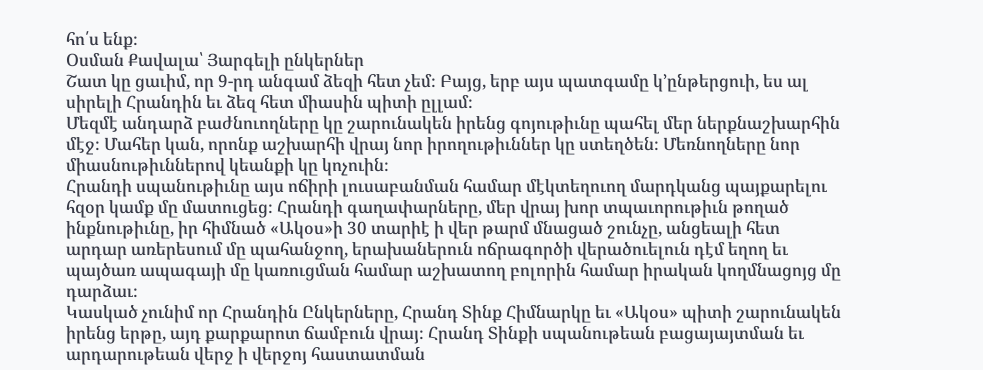հո՛ս ենք։
Օսման Քավալա՝ Յարգելի ընկերներ
Շատ կը ցաւիմ, որ 9-րդ անգամ ձեզի հետ չեմ։ Բայց, երբ այս պատգամը կ՚ընթերցուի, ես ալ սիրելի Հրանդին եւ ձեզ հետ միասին պիտի ըլլամ։
Մեզմէ անդարձ բաժնուողները կը շարունակեն իրենց գոյութիւնը պահել մեր ներքնաշխարհին մէջ։ Մահեր կան, որոնք աշխարհի վրայ նոր իրողութիւններ կը ստեղծեն։ Մեռնողները նոր միասնութիւններով կեանքի կը կոչուին։
Հրանդի սպանութիւնը այս ոճիրի լուսաբանման համար մէկտեղուող մարդկանց պայքարելու հզօր կամք մը մատուցեց։ Հրանդի գաղափարները, մեր վրայ խոր տպաւորութիւն թողած ինքնութիւնը, իր հիմնած «Ակօս»ի 30 տարիէ ի վեր թարմ մնացած շունչը, անցեալի հետ արդար առերեսում մը պահանջող, երախաներուն ոճրագործի վերածուելուն դէմ եղող եւ պայծառ ապագայի մը կառուցման համար աշխատող բոլորին համար իրական կողմնացոյց մը դարձաւ։
Կասկած չունիմ որ Հրանդին Ընկերները, Հրանդ Տինք Հիմնարկը եւ «Ակօս» պիտի շարունակեն իրենց երթը, այդ քարքարոտ ճամբուն վրայ։ Հրանդ Տինքի սպանութեան բացայայտման եւ արդարութեան վերջ ի վերջոյ հաստատման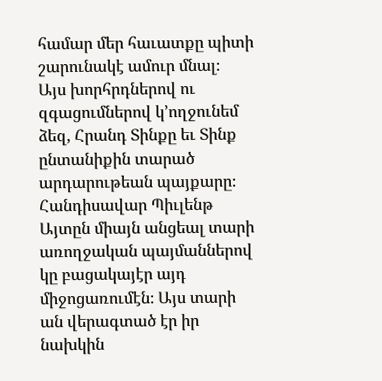համար մեր հաւատքը պիտի շարունակէ ամուր մնալ։
Այս խորհրդներով ու զգացումներով կ՚ողջունեմ ձեզ, Հրանդ Տինքը եւ Տինք ընտանիքին տարած արդարութեան պայքարը։
Հանդիսավար Պիւլենթ Այտըն միայն անցեալ տարի առողջական պայմաններով կը բացակայէր այդ միջոցառումէն։ Այս տարի ան վերագտած էր իր նախկին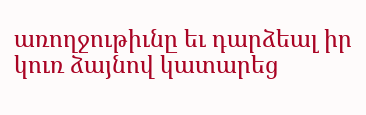առողջութիւնը եւ դարձեալ իր կուռ ձայնով կատարեց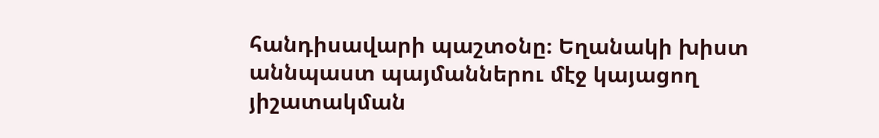հանդիսավարի պաշտօնը։ Եղանակի խիստ աննպաստ պայմաններու մէջ կայացող յիշատակման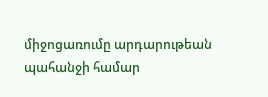միջոցառումը արդարութեան պահանջի համար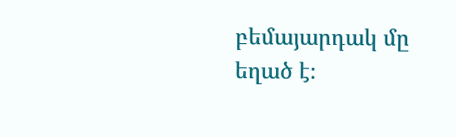բեմայարդակ մը եղած է։